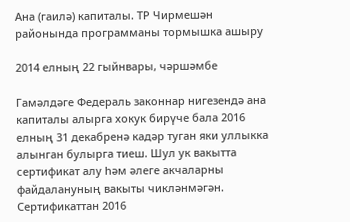Ана (гаилә) капиталы. ТР Чирмешән районында программаны тормышка ашыру

2014 елның 22 гыйнвары, чәршәмбе

Гамәлдәге Федераль законнар нигезендә ана капиталы алырга хокук бирүче бала 2016 елның 31 декабренә кадәр туган яки уллыкка алынган булырга тиеш. Шул ук вакытта сертификат алу һәм әлеге акчаларны файдалануның вакыты чикләнмәгән. Сертификаттан 2016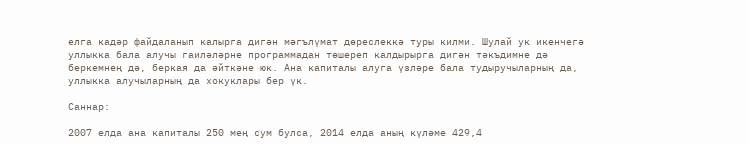елга кадәр файдаланып калырга дигән мәгълүмат дөреслеккә туры килми. Шулай ук икенчегә уллыкка бала алучы гаиләләрне программадан төшереп калдырырга дигән тәкъдимне дә беркемнең дә, беркая да әйткәне юк. Ана капиталы алуга үзләре бала тудыручыларның да, уллыкка алучыларның да хокуклары бер үк.

Саннар:

2007 елда ана капиталы 250 мең сум булса, 2014 елда аның күләме 429,4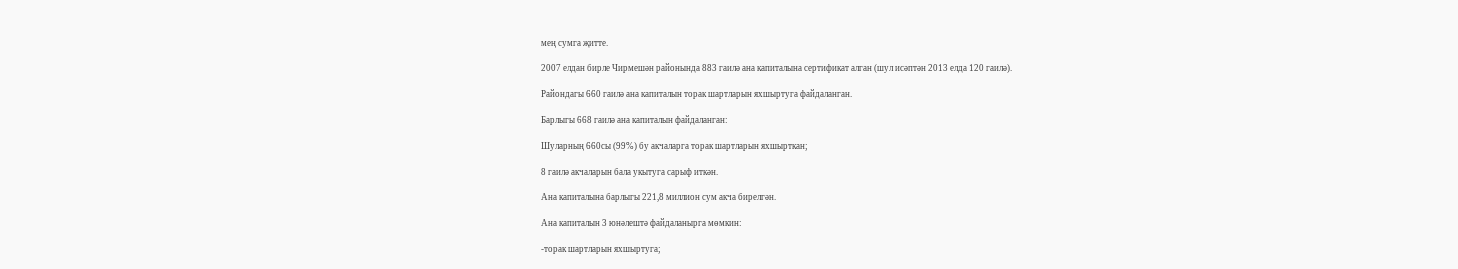мең сумга җитте.

2007 елдан бирле Чирмешән районында 883 гаилә ана капиталына сертификат алган (шул исәптән 2013 елда 120 гаилә).

Райондагы 660 гаилә ана капиталын торак шартларын яхшыртуга файдаланган.

Барлыгы 668 гаилә ана капиталын файдаланган:

Шуларның 660сы (99%) бу акчаларга торак шартларын яхшырткан;

8 гаилә акчаларын бала укытуга сарыф иткән.

Ана капиталына барлыгы 221,8 миллион сум акча бирелгән.

Ана капиталын 3 юнәлештә файдаланырга мөмкин:

-торак шартларын яхшыртуга;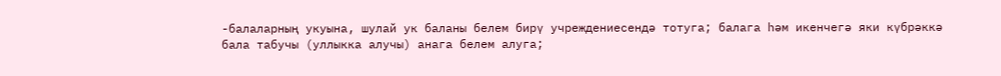-балаларның укуына, шулай ук баланы белем бирү учреждениесендә тотуга; балага һәм икенчегә яки күбрәккә бала табучы (уллыкка алучы) анага белем алуга;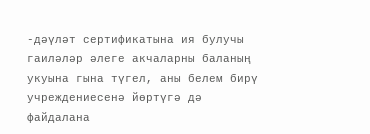-дәүләт сертификатына ия булучы гаиләләр әлеге акчаларны баланың укуына гына түгел, аны белем бирү учреждениесенә йөртүгә дә файдалана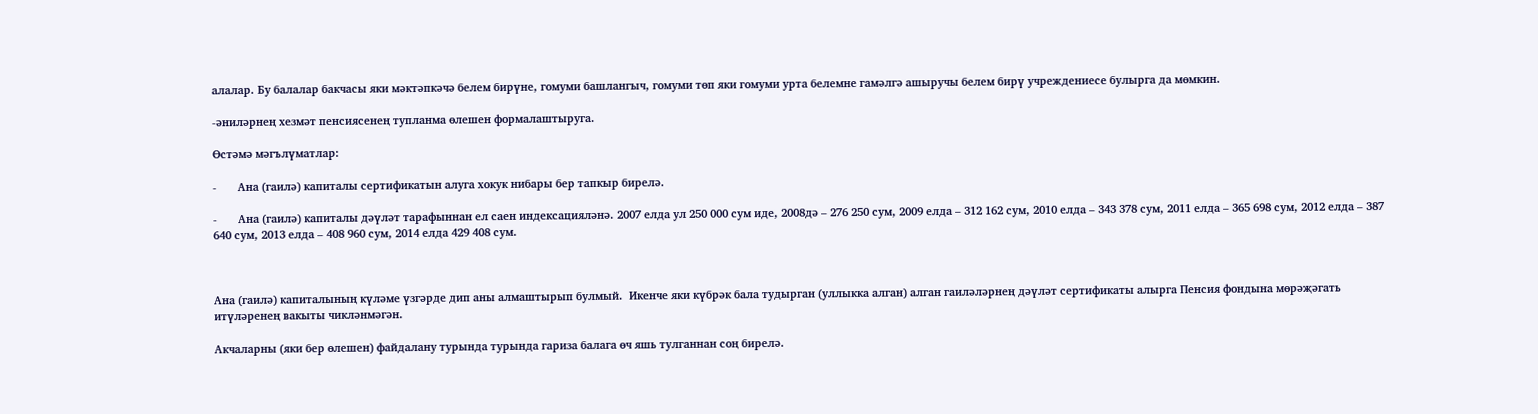алалар. Бу балалар бакчасы яки мәктәпкәчә белем бирүне, гомуми башлангыч, гомуми төп яки гомуми урта белемне гамәлгә ашыручы белем бирү учреждениесе булырга да мөмкин.

-әниләрнең хезмәт пенсиясенең тупланма өлешен формалаштыруга.

Өстәмә мәгълүматлар:

-       Ана (гаилә) капиталы сертификатын алуга хокук нибары бер тапкыр бирелә.

-       Ана (гаилә) капиталы дәүләт тарафыннан ел саен индексацияләнә. 2007 елда ул 250 000 сум иде, 2008дә – 276 250 сум, 2009 елда – 312 162 сум, 2010 елда – 343 378 сум, 2011 елда – 365 698 сум, 2012 елда – 387 640 сум, 2013 елда – 408 960 сум, 2014 елда 429 408 сум.



Ана (гаилә) капиталының күләме үзгәрде дип аны алмаштырып булмый.  Икенче яки күбрәк бала тудырган (уллыкка алган) алган гаиләләрнең дәүләт сертификаты алырга Пенсия фондына мөрәҗәгать итүләренең вакыты чикләнмәгән.

Акчаларны (яки бер өлешен) файдалану турында турында гариза балага өч яшь тулганнан соң бирелә.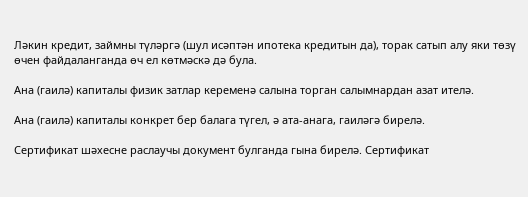Ләкин кредит, займны түләргә (шул исәптән ипотека кредитын да), торак сатып алу яки төзү өчен файдаланганда өч ел көтмәскә дә була.

Ана (гаилә) капиталы физик затлар кеременә салына торган салымнардан азат ителә.

Ана (гаилә) капиталы конкрет бер балага түгел, ә ата-анага, гаиләгә бирелә.

Сертификат шәхесне раслаучы документ булганда гына бирелә. Сертификат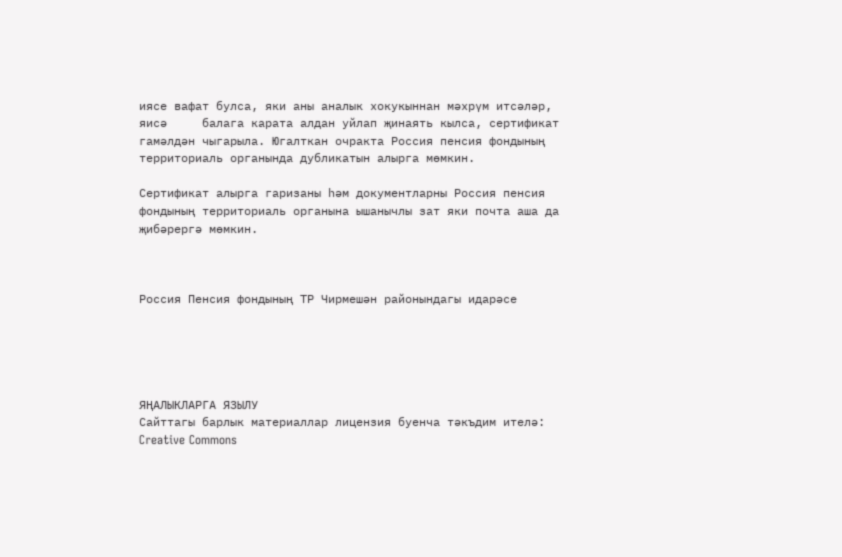иясе вафат булса, яки аны аналык хокукыннан мәхрүм итсәләр, яисә     балага карата алдан уйлап җинаять кылса, сертификат гамәлдән чыгарыла. Югалткан очракта Россия пенсия фондының территориаль органында дубликатын алырга мөмкин.

Сертификат алырга гаризаны һәм документларны Россия пенсия фондының территориаль органына ышанычлы зат яки почта аша да җибәрергә мөмкин.



Россия Пенсия фондының ТР Чирмешән районындагы идарәсе





ЯҢАЛЫКЛАРГА ЯЗЫЛУ
Сайттагы барлык материаллар лицензия буенча тәкъдим ителә:
Creative Commons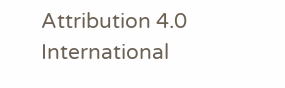Attribution 4.0 International